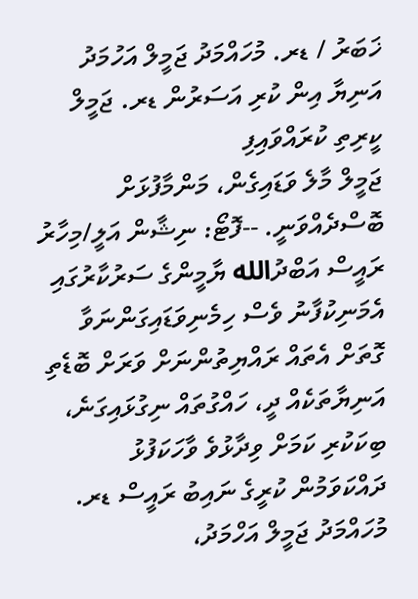ޚަބަރު / ޑރ. މުހައްމަދު ޖަމީލް އަހުމަދު
އަނިޔާ އިން ކުރި އަސަރުން ޑރ. ޖަމީލް ކީރިތި ކުރައްވައިފި
ޖަމީލް މާލެ ވަޑައިގެން، މަންމާފުޅަށް ބޮސްދެއްވަނީ. --ފޮޓޯ: ނިޝާން އަލީ/މިހާރު
ރައީސް އަބްދުالله ޔާމީންގެ ސަރުކާރުގައި އެމަނިކުފާނު ވެސް ހިމެނިވަޑައިގަންނަވާ ގޮތަށް އެތައް ރައްޔިތުންނަށް ވަރަށް ބޮޑެތި އަނިޔާތަކެއް ދީ، ހައްގުތައް ނިގުޅައިގަނެ، ބިކަކުރި ކަމަށް ވިދާޅުވެ ވާހަކަފުޅު ދައްކަވަމުން ކުރީގެ ނައިބު ރައީސް ޑރ. މުހައްމަދު ޖަމީލް އަހްމަދު،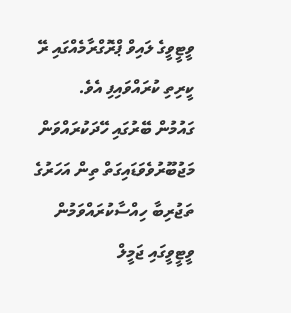ވީޓީވީގެ ލައިވް ޕްރޮގްރާމެއްގައި ރޭ ކީރިތި ކުރައްވައިފި އެވެ.
ގައުމުން ބޭރުގައި ހޭދަކުރައްވަން މަޖުބޫރުވެވަޑައިގަތް ތިން އަހަރުގެ ތަޖުރިބާ ހިއްސާކުރައްވަމުން ވީޓީވީގައި ޖަމީލް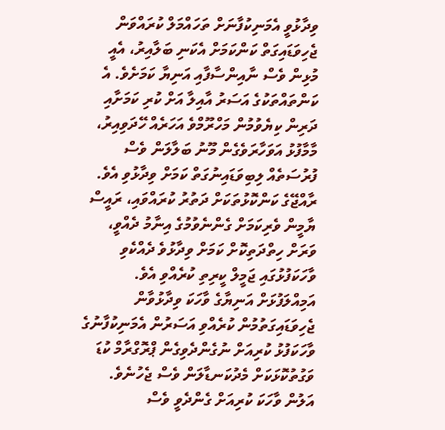ވިދާޅުވީ އެމަނިކުފާނަށް ތަހައްމަލް ކުރައްވަން ޖެހިވަޑައިގަތް ކަންކަމަށް އެކަނި ބަލާއިރު، އެއީ މުޅިން ވެސް ނާއިންސާފާއި އަނިޔާ ކަމަށެވެ. އެ ކަންތައްތަކުގެ އަސަރު އާއިލާ އަށް ކުރި ކަމަށާއި ދަރިން ކިޔެވުމުން މަހްރޫމްވެ އަހަރެއް ހޭދަވިއިރު، މާމާފުޅު އަވަހާރަވެގެން މޫނު ބަލާލަން ވެސް ފުރުސަތެއް ލިބިވަޑައިނުގަތް ކަމަށް ވިދާޅުވި އެވެ.
ރާއްޖޭގެ ކަންކޮޅުތަކަށް ދަތުރު ކުރައްވައި، ރައީސް ޔާމީން ވެރިކަމަށް ގެންނެވުމުގެ އިނާމު ދެއްވީ، ވަރަށް ހިތްދަތިކޮށް ކަމަށް ވިދާޅުވެ ދެއްކެވި ވާހަކަފުޅުގައި ޖަމީލް ކީރިތި ކުރެއްވި އެވެ.
އަމިއްލަފުޅަށް އަނިޔާގެ ވާހަކަ ވިދާޅުވާން ޖެހިވަޑައިގަތުމުން ކުރެއްވި އަސަރުން އެމަނިކުފާނުގެ ވާހަކަފުޅު ކުރިއަށް ނުގެންދެވިގެން ޕްރޮގްރާމް ކުޑަ ވަގުތުކޮޅަކަށް މެދުކަނޑާލަން ވެސް ޖެހުނެވެ. އަލުން ވާހަކަ ކުރިއަށް ގެންދެވީ ވެސް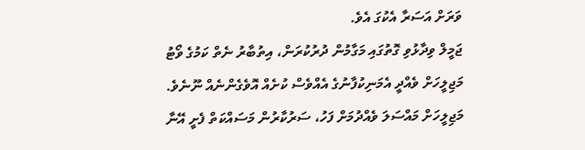ވަރަށް އަސަރާ އެކުގަ އެވެ.
ޖަމީލް ވިދާޅުވި ގޮތުގައި މަގާމުން ދުރުކުރަން، އިތުބާރު ނެތް ކަމުގެ ވޯޓު މަޖިލީހަށް ވެއްދީ އެމަނިކުފާނުގެ އެއްވެސް ކުށެއް އޮވެގެންނެއް ނޫނެވެ. މަޖިލީހަށް މައްސަލަ ވެއްދުމަށް ފަހު، ސަރުކާރުން މަސައްކަތް ފެށީ އޭނާ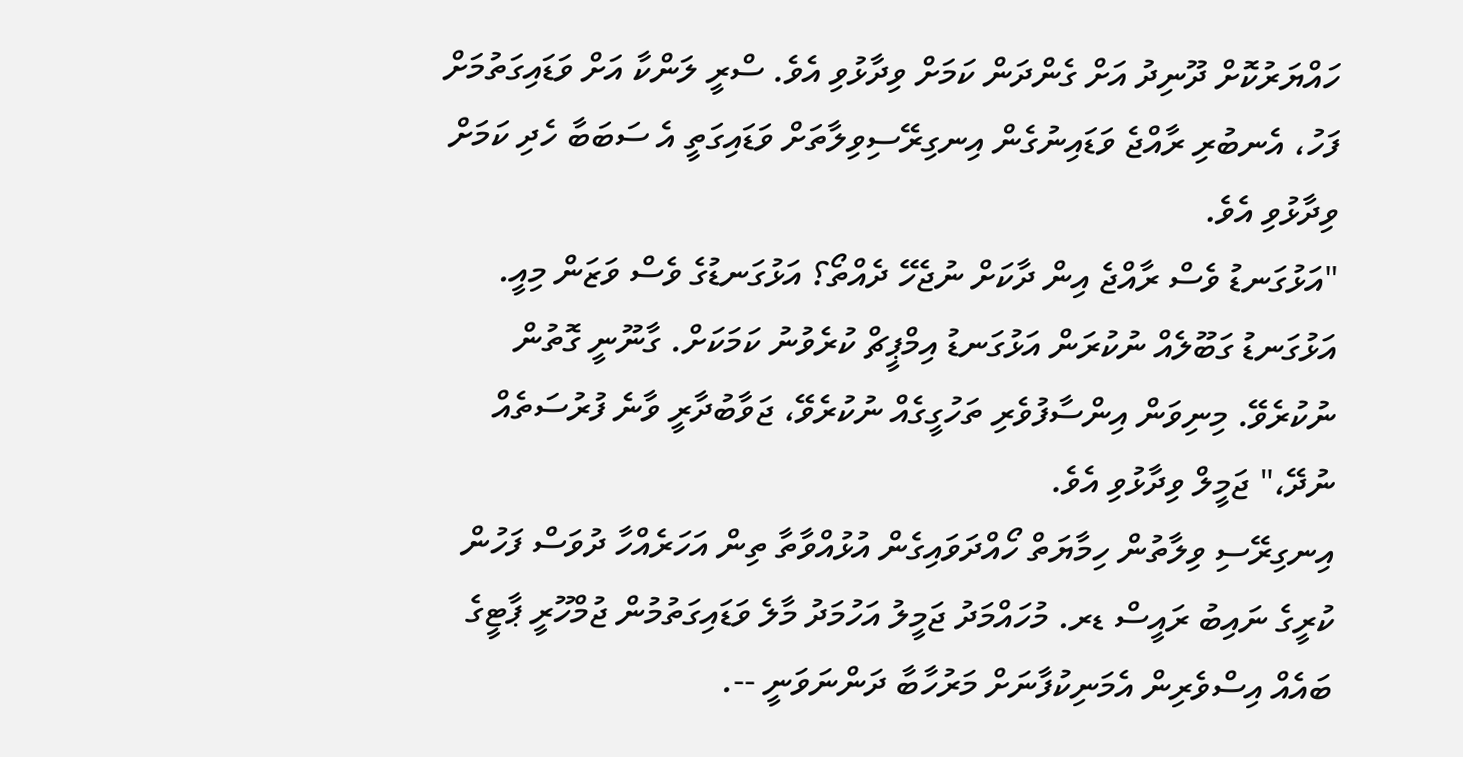ހައްޔަރުކޮށް ދޫނިދު އަށް ގެންދަން ކަމަށް ވިދާޅުވި އެވެ. ސްރީ ލަންކާ އަށް ވަޑައިގަތުމަށް ފަހު، އެނބުރި ރާއްޖެ ވަޑައިނުގެން އިނގިރޭސިވިލާތަށް ވަޑައިގަތީ އެ ސަބަބާ ހެދި ކަމަށް ވިދާޅުވި އެވެ.
"އަޅުގަނޑު ވެސް ރާއްޖެ އިން ދާކަށް ނުޖެހޭ ދެއްތޯ؟ އަޅުގަނޑުގެ ވެސް ވަޒަން މިއީ. އަޅުގަނޑު ގަބޫލެއް ނުކުރަން އަޅުގަނޑު އިމްޕީޗް ކުރެވުނު ކަމަކަށް. ގާނޫނީ ގޮތުން ނުކުރެވޭ. މިނިވަން އިންސާފުވެރި ތަހުގީގެއް ނުކުރެވޭ، ޖަވާބުދާރީ ވާނެ ފުރުސަތެއް ނުދޭ،" ޖަމީލް ވިދާޅުވި އެވެ.
އިނގިރޭސި ވިލާތުން ހިމާޔަތް ހޯއްދަވައިގެން އުޅުއްވާތާ ތިން އަހަރެއްހާ ދުވަސް ފަހުން ކުރީގެ ނައިބު ރައީސް ޑރ. މުހައްމަދު ޖަމީލު އަހުމަދު މާލެ ވަޑައިގަތުމުން ޖުމްހޫރީ ޕާޓީގެ ބައެއް އިސްވެރިން އެމަނިކުފާނަށް މަރުހާބާ ދަންނަވަނީ --.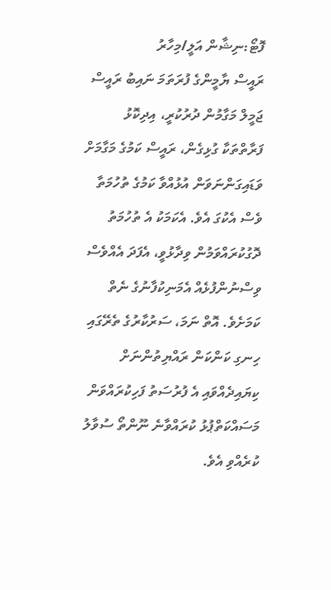ފޮޓޯ:ނިޝާން އަލީ/މިހާރު
ރައީސް ޔާމީންގެ ފުރަތަމަ ނައިބު ރައީސް ޖަމީލް މަގާމުން ދުރުކުރީ، އިދިކޮޅު ފަރާތްތަކާ ގުޅިގެން، ރައީސް ކަމުގެ މަގާމަށް ވަޑައިގަންނަވަން އުޅުއްވާ ކަމުގެ ތުހުމަތާ ވެސް އެކުގަ އެވެ. އެކަމަކު އެ ތުހުމަތު ދޮގުކުރައްވަމުން ވިދާޅުވީ، އެފަދަ އެއްވެސް ވިސްނުންފުޅެއް އެމަނިކުފާނުގެ ނެތް ކަމަށެވެ. އޮތް ނަމަ، ސަރުކާރުގެ ތެރޭގައި ހިނގި ކަންކަން ރައްޔިތުންނަށް ކިޔައިދެއްވައި އެ ފުރުސަތު ފަހިކުރައްވަން މަސައްކަތްޕުޅު ކުރައްވާނެ ނޫންތޯ ސުވާލު ކުރެއްވި އެވެ.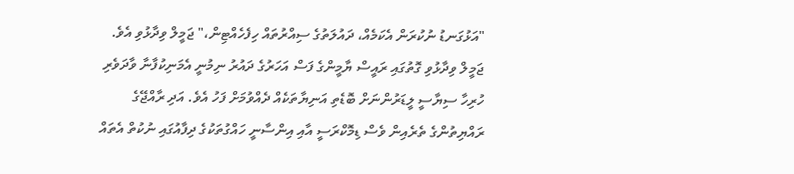"އަޅުގަނޑު ނުކުރަން އެކަމެއް، ދައުލަތުގެ ސިއްރުތައް ހިފެހެއްޓިން،" ޖަމީލް ވިދާޅުވި އެވެ.
ޖަމީލް ވިދާޅުވި ގޮތުގައި ރައީސް ޔާމީންގެ ފަސް އަހަރުގެ ދައުރު ނިމުނީ އެމަނިކުފާނާ ވާދަވެރި ހުރިހާ ސިޔާސީ ލީޑަރުންނަށް ބޮޑެތި އަނިޔާތަކެއް ދެއްވުމަށް ފަހު އެވެ. އަދި ރާއްޖޭގެ ރައްޔިތުންގެ ތެރެއިން ވެސް ޑިމޮކްރަސީ އާއި އިންސާނީ ހައްގުތަކުގެ ދިފާއުގައި ނުކުތް އެތައް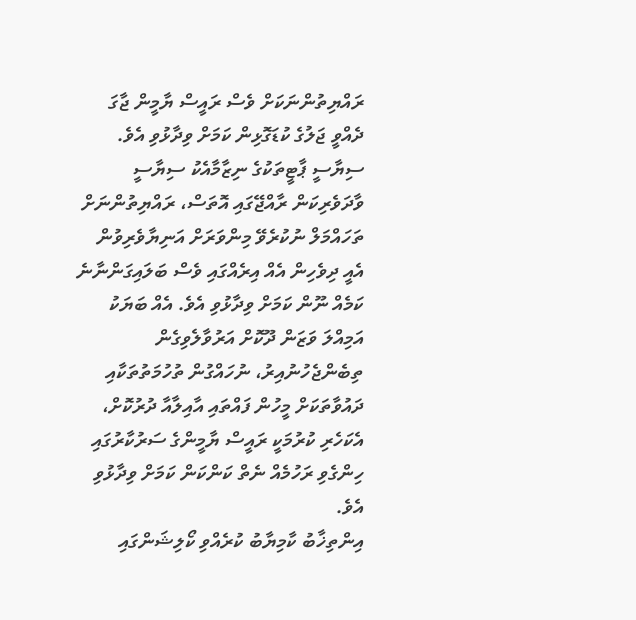ރައްޔިތުންނަކަށް ވެސް ރައީސް ޔާމީން ޖާގަ ދެއްވީ ޖަލުގެ ކުޑަގޮޅިން ކަމަށް ވިދާޅުވި އެވެ.
ސިޔާސީ ޕާޓީތަކުގެ ނިޒާމާއެކު ސިޔާސީ ވާދަވެރިކަން ރާއްޖޭގައި އޮތަސް، ރައްޔިތުންނަށް ތަހައްމަލް ނުކުރެވޭ މިންވަރަށް އަނިޔާވެރިވުން އެއީ ދިވެހިން އެއް އިރެއްގައި ވެސް ބަލައިގަންނާނެ ކަމެއް ނޫން ކަމަށް ވިދާޅުވި އެވެ. އެއް ބަޔަކު އަމިއްލަ ވަޒަން ދޫކޮށް އަރުވާލެވިގެން ތިބެންޖެހުނުއިރު، ނުހައްގުން ތުހުމަތުތަކާއި ދައުވާތަކަށް މީހުން ފައްތައި އާއިލާއާ ދުރުކޮށް، އެކަހެރި ކުރުމަކީ ރައީސް ޔާމީންގެ ސަރުކާރުގައި ހިންގެވި ރަހުމެއް ނެތް ކަންކަން ކަމަށް ވިދާޅުވި އެވެ.
އިންތިޚާބު ކާމިޔާބު ކުރެއްވި ކޯލިޝަންގައި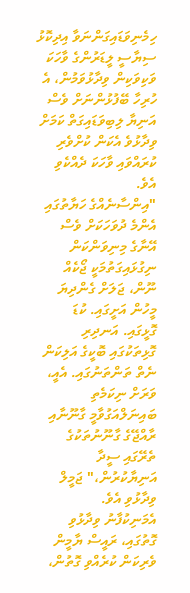ހިމެނިވަޑައިގަންނަވާ އިދިކޮޅު ސިޔާސީ ލީޑަރުންގެ ވާހަކަ ވަކިވަކިން ވިދާޅުވަމުން، އެ ހުރިހާ ބޭފުޅުންނަށް ވެސް އަނިޔާ ލިބިވަޑައިގަތް ކަމަށް ވިދާޅުވެ އެކަން ކުށްވެރި ކުރައްވައި ވާހަކަ ދެއްކެވި އެވެ.
"އިންސާނެއްގެ ހަޔާތުގައި އެންމެ ދުވަހަކަށް ވެސް އޭނާގެ މިނިވަންކަން ނިގުޅައިގަތުމަކީ ޖޯކެއް ނޫން، ޖަލަށް ގެންދިޔަ މީހުން އަށީގައި. ކުޑަ ގޮޅީގައި. އަނދިރި ގޮޅިތަކުގައި ބޮކީގެ އަލިކަން ނެތް ތަންތަނުގައި. އެއީ، ވަރަށް ނިކަމެތި ބައިނަލްއަގުވާމީ ގާނޫނާއި ރާއްޖޭގެ ގާނޫނުތަކުގެ ތެރޭގައި ސީދާ އަނިޔާކުރުން،" ޖަމީލް ވިދާޅުވި އެވެ.
އެމަނިކުފާނު ވިދާޅުވި ގޮތުގައި، ރައީސް ޔާމީން ވެރިކަން ކުރެއްވި ގޮތުން،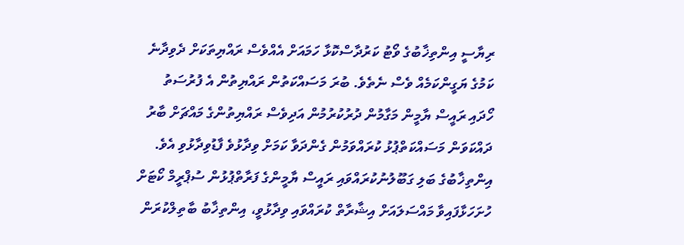ރިޔާސީ އިންތިޚާބުގެ ވޯޓު ކަރުދާސްކޮޅާ ހަމައަށް އެއްވެސް ރައްޔިތަކަށް ދެވިދާނެ ކަމުގެ ޔަގީންކަމެއް ވެސް ނެތެވެ. ބުރަ މަސައްކަތުން ރައްޔިތުން އެ ފުރުސަތު ހޯދައި ރައީސް ޔާމީން މަގާމުން ދުރުކުރުމުން އަދިވެސް ރައްޔިތުންގެ މައްޗަށް ބާރު ދައްކަވަން މަސައްކަތްޕުޅު ކުރައްވަމުން ގެންދަވާ ކަމަށް ވިދާޅުވެ ފާޑުވިދާޅުވި އެވެ.
އިންތިޚާބުގެ ބަލި ގަބޫލުނުކުރައްވައި ރައީސް ޔާމީންގެ ފަރާތްޕުޅުން ސުޕްރީމް ކޯޓަށް ހުށަހަޅާފައިވާ މައްސަލައަށް އިޝާރާތް ކުރައްވައި ވިދާޅުވީ، އިންތިޚާބު ބާތިލްކުރަން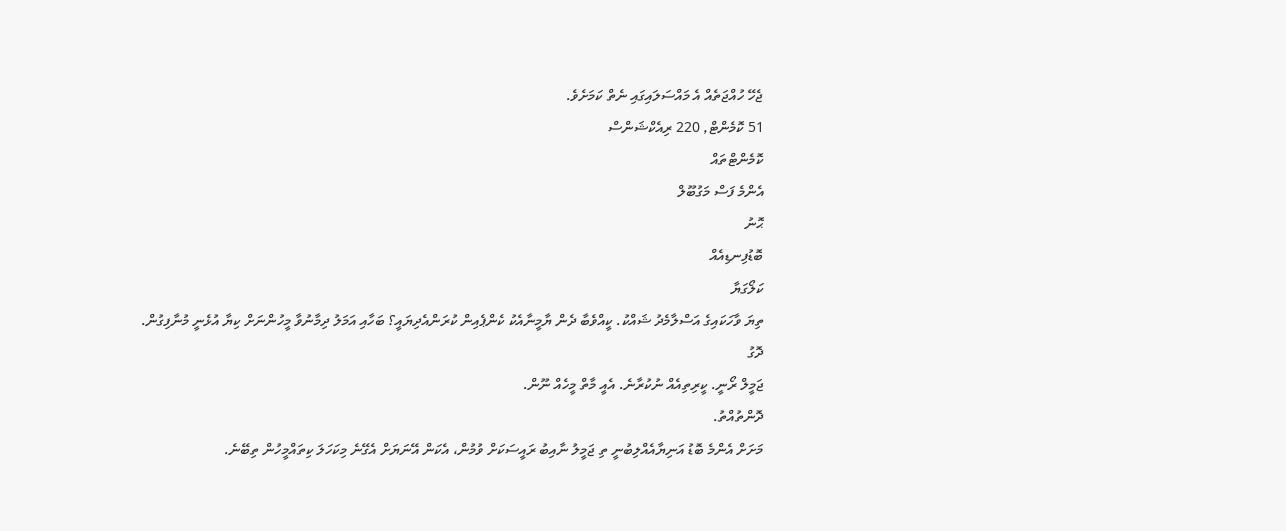ޖެހޭ ހުއްޖަތެއް އެ މައްސަލައިގައި ނެތް ކަމަށެވެ.
51 ކޮމެންޓް, 220 ރިއެކްޝަންސް
ކޮމެންޓްތައް
އެންމެ ފަސް މަގުބޫލް
ޙޮނު
ބޮޑުފިނޑިއެއް
ކަލޯގަޔާ
ތިޔަ ވާހަކައިގެ އަސްލާމެދު ޝައްކު. ކީއްވެބާ ދެން ޔާމީނާއެކު ކެންޕެއިން ކުރަންއެދިޔައީ؟ ބަހާއި އަމަލު ދިމާނުވާ މީހުންނަށް ކިޔާ އުޅެނީ މުނާފިގުން.
ދޮގު
ޖަމީލް ރޯނީ. ކީރިތިއެއް ނުކުރާނެ. އެއީ މާތް މީހެއް ނޫން.
ދޮންތުއްތު.
މަށަށް އެންމެ ބޮޑު އަނިޔާއެއްލިބުނީ ތި ޖަމީލު ނާއިބު ރައީސަކަށް ވުމުން، އެކަން އޭނަޔަށް އެގޭނެ މިކަހަލަ ކިތައްމީހުން ތިބޭނެ.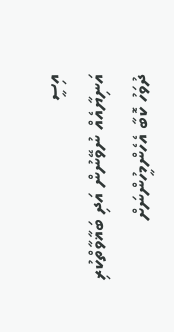އިސީ
އަނިޔާއެއް ނުވޭނުން އަދި ބަޣާވާތްކުރި ދުވަހު ކޮބާ އެހެންމީހުންނަށް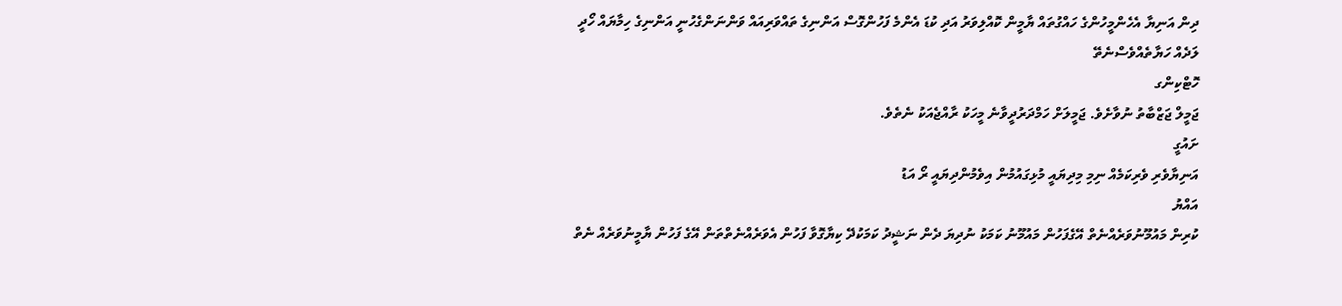ދިން އަނިޔާ އެހެންމީހުންގެ ހައްގުތައް ޔާމީން ކޮއްލިވަރު އަދި ކުޑަ އެންމެ ފަހުންގޮސް އަންނިގެ ތައްވަރިއައް ވަންނަންގެހުނީ އަންނިގެ ހިމާޔައް ހޯދީ ލަދެއް ހަޔާތެއްވެސްނެތޭ
ހޮޓްކިންގ
ޖަމީލް ޖަޒްބާތު ނުވާށެވެ. ޖަމީލަށް ހަމްދަރުދީވާނެ މީހަކު ރާއްޖެއަކު ނެތެވެ.
ށައުގީ
އަނިޔާވެރި ވެރިކަމެއް ނިމި މިދިޔައީ މުޅިގައުމުން އިވެމުންދިޔައީ ރޯ އަޑު
އައްޔު
ކުރިން މައުމޫނުވަރެއްނެތް އޭގެފަހުން މައުމޫނު ކަމަކު ނުދިޔަ ދެން ނަޝީދު ކަމަކުދޭ ކިޔާގޮވާ ފަހުން އެވަރެއްނެތްތަން އޭގެ ފަހުން ޔާމީނުވަރެއް ނެތް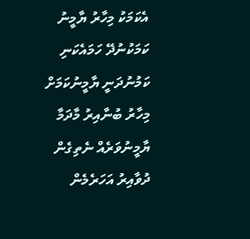އެކަމަކު މިހާރު ޔާމީނު ކަމަކުނުދޭ ހަމައެކަނި ކަމުނުދަނީ ޔާމީނުކަމަށް މިހާރު ބުނާއިރު މާދަމާ ޔާމީނުވަރެއް ނެތިގެން ދުވާއިރު އަހަރެމެން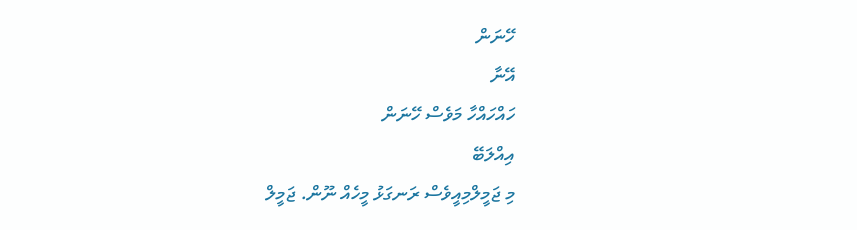ހޭނަން
އޭނާ
ހައްހައްހާ މަވެސް ހޭނަން
އިއްލަބޭ
މި ޖަމީލްމިއީވެސް ރަނގަޅު މީހެއް ނޫން. ޖަމީލް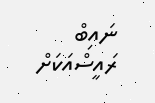ނައިބް ރައީސްއަކަށް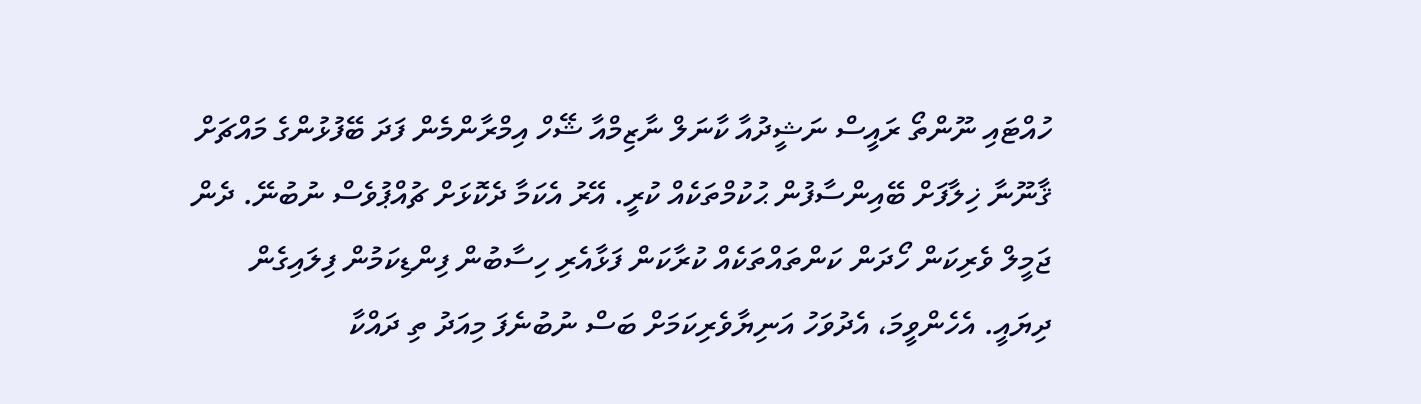ހުއްޓައި ނޫންތޯ ރައީސް ނަޝީދުއާ ކާނަލް ނާޒިމްއާ ޝޭހް އިމްރާންމެން ފަދަ ބޭފުޅުންގެ މައްޗަށް ޤާނޫނާ ޚިލާފަށް ބޭއިންސާފުން ޙުކުމްތަކެއް ކުރީ. އޭރު އެކަމާ ދެކޮޅަށް ޗުއްޕުވެސް ނުބުނޭ. ދެން ޖަމީލް ވެރިކަން ހޯދަން ކަންތައްތަކެއް ކުރާކަން ފަޅާއެރި ހިސާބުން ފިންޑިކަމުން ފިލައިގެން ދިޔައީ. އެހެންވީމަ، އެދުވަހު އަނިޔާވެރިކަމަށް ބަސް ނުބުނެފަ މިއަދު ތި ދައްކާ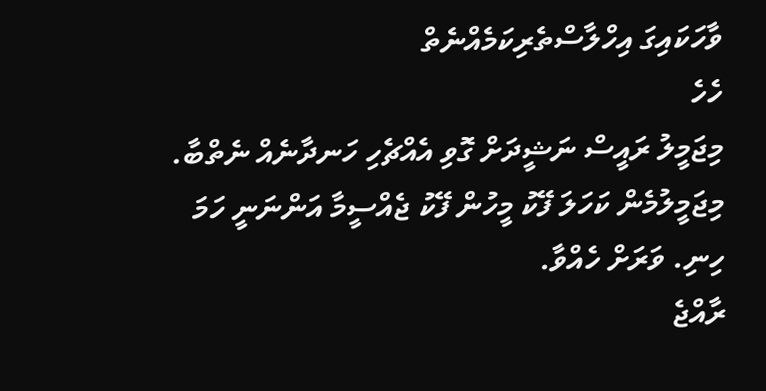ވާހަކައިގަ އިހްލާސްތެރިކަމެއްނެތް
ހެހެ
މިޖަމީލު ރައީސް ނަޝީދަށް ގޮވި އެއްޗެހި ހަނދާނެއް ނެތްބާ. މިޖަމީލުމެން ކަހަލަ ފޭކު މީހުން ފޭކު ޖެއްސީމާ އަންނަނީ ހަމަ ހިނި. ވަރަށް ހެއްވާ.
ރާއްޖެ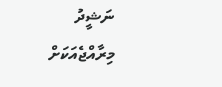ނަޝީދު މިރާއްޖެއަކަށް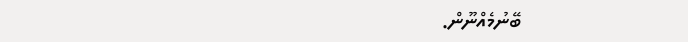ބޭނުމެއްނޫން.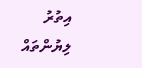އިތުރު ލިޔުންތައް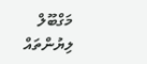މަގްބޫލް ލިޔުންތައް